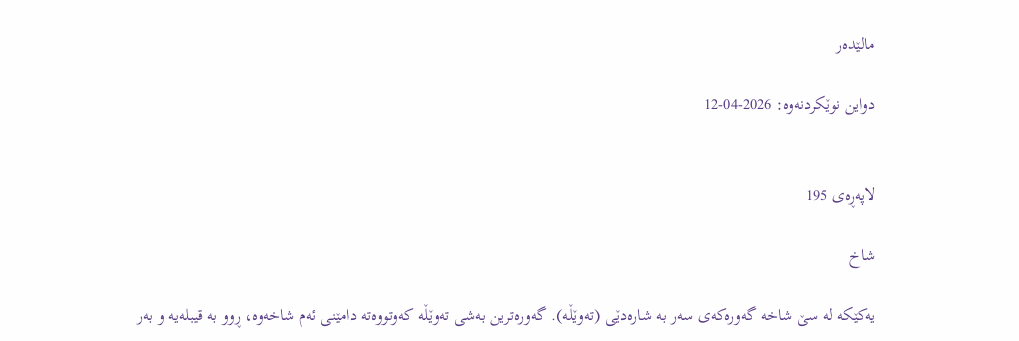مالێدەر

دواین نوێکردنەوە: 2026-04-12


لاپەڕەی 195

شاخ

یەکێکە لە سێ شاخە گەورەکەی سەر بە شارەدێی (تەوێڵە). گەورەترین بەشی تەوێڵە کەوتووەتە دامێنی ئەم شاخەوە، ڕوو بە قیبلەیە و بەر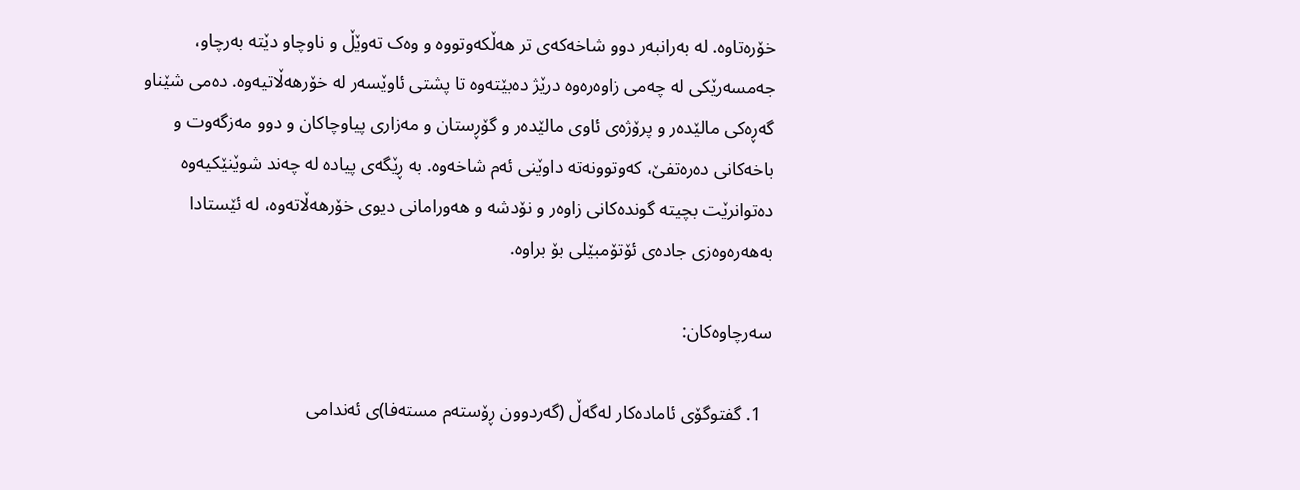خۆرەتاوە. لە بەرانبەر دوو شاخەکەی تر هەڵکەوتووە و وەک تەوێڵ و ناوچاو دێتە بەرچاو، جەمسەرێکی لە چەمی زاوەرەوە درێژ دەبێتەوە تا پشتی ئاوێسەر لە خۆرهەڵاتیەوە. دەمی شێناو گەڕەکی مالێدەر و پرۆژەی ئاوی مالێدەر و گۆڕستان و مەزاری پیاوچاکان و دوو مەزگەوت و باخەکانی دەرەتفێ، کەوتوونەتە داوێنی ئەم شاخەوە. بە ڕێگەی پیادە لە چەند شوێنێکیەوە دەتوانرێت بچیتە گوندەکانی زاوەر و نۆدشە و هەورامانی دیوی خۆرهەڵاتەوە، لە ئێستادا بەهەرەوەزی جادەی ئۆتۆمبێلی بۆ براوە.

سەرچاوەکان:

  1. گفتوگۆی ئامادەکار لەگەڵ (گەردوون ڕۆستەم مستەفا)ی ئەندامی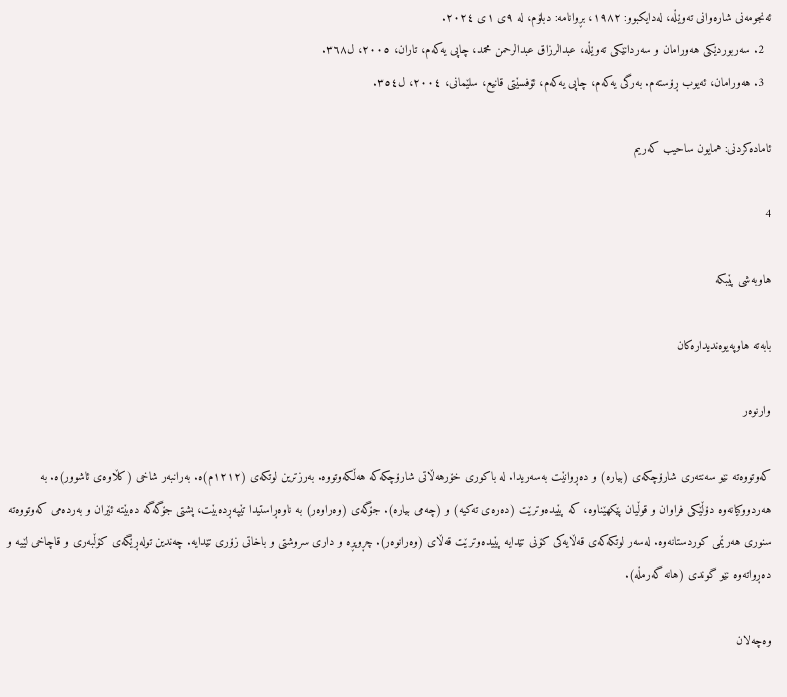ئەنجومەنی شارەوانی تەوێڵە، لەدایکبوو: ١٩٨٢، بڕوانامە: دبلۆم، لە ٩ی ١ی ٢٠٢٤.
  2. سەربوردێکی هەورامان و سەردانێکی تەوێڵە، عبدالرزاق عبدالرحمن محمد، چاپی یەکەم، تاران، ٢٠٠٥، ل٣٦٨.
  3. هەورامان، ئەیوب ڕۆستەم. بەرگی یەکەم، چاپی یەکەم، ئۆفسێتی قانیع، سلێمانی، ٢٠٠٤، ل٣٥٤.

ئامادەکردنی: همایون ساحیب کەریم

4

هاوبەشی پێبکە

بابەتە هاوپەیوەندیدارەکان

وارنوەر

کەوتووەتە نێو سەنتەری شارۆچکەی (بیارە) و دەڕوانێت بەسەریدا. لە باکوری خۆرهەڵاتی شارۆچکەکە هەڵکەوتووە. بەرزترین لوتکەی (١٢١٢م)ە. بەرانبەر شاخی (کڵاوەی ئاشوور)ە. بە هەردووکیانەوە دۆڵێکی فراوان و قوڵیان پێکهێناوە، کە پێیدەوترێت (دەرەی تەکیە) و (چەمی بیارە). جۆگەی (وەراوەر) بە ناوەڕاستیدا تێپەڕدەبێت، پشتی جۆگەگە دەبێتە ئێران و بەردەمی کەوتووەتە سنوری هەرێمی کوردستانەوە. لەسەر لوتکەکەی قەڵایەکی کۆنی تێدایە پێیدەوترێت قەڵای (وەرانوەر). چڕوپڕە و داری سروشتی و باخاتی زۆری تێدایە. چەندین تولەڕێگەی کۆڵبەری و قاچاخی لێیە و دەڕواتەوە نێو گوندی (هانە گەرمڵە).

وەچەلان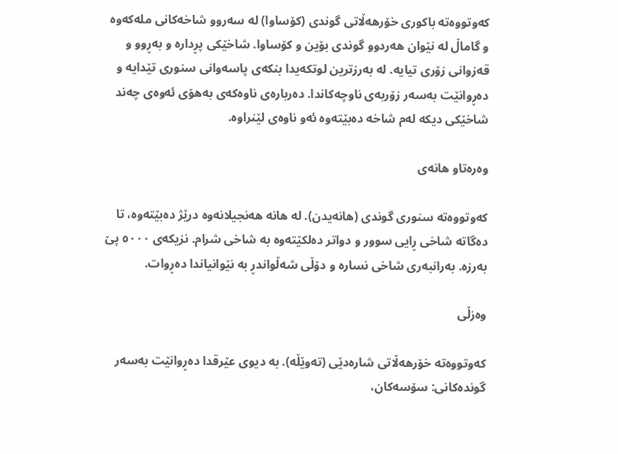کەوتووەتە باکوری خۆرهەڵاتی گوندی (کۆساوا) لە سەروو شاخەکانی ملەکەوە و گاماڵ لە نێوان هەردوو گوندی بۆین و کۆساوا. شاخێکی پڕدارە و بەڕوو و قەزوانی زۆری تیایە. لە بەرزترین لوتکەیدا بنکەی پاسەوانی سنوری تێدایە و دەڕوانێت بەسەر زۆربەی ناوچەکاندا. دەربارەی ناوەکەی بەهۆی ئەوەی چەند شاخێکی دیکە لەم شاخە دەبێتەوە ئەو ناوەی لێنراوە.

وەرەتاو هانەی

کەوتووەتە سنوری گوندی (هانەیدن). لە هانە هەنجیلانەوە درێژ دەبێتەوە، تا دەگاتە شاخی ڕایی سوور و دواتر دەلکێتەوە بە شاخی شرام. نزیکەی ٥٠٠٠ پێ بەرزە. بەرانبەری شاخی نسارە و دۆڵی شەڵواندڕ بە نێوانیاندا دەڕوات.

وەزڵی

کەوتووەتە خۆرهەڵاتی شارەدێی (تەوێڵە). بە دیوی عێرقدا دەڕوانێت بەسەر گوندەکانی: سۆسەکان،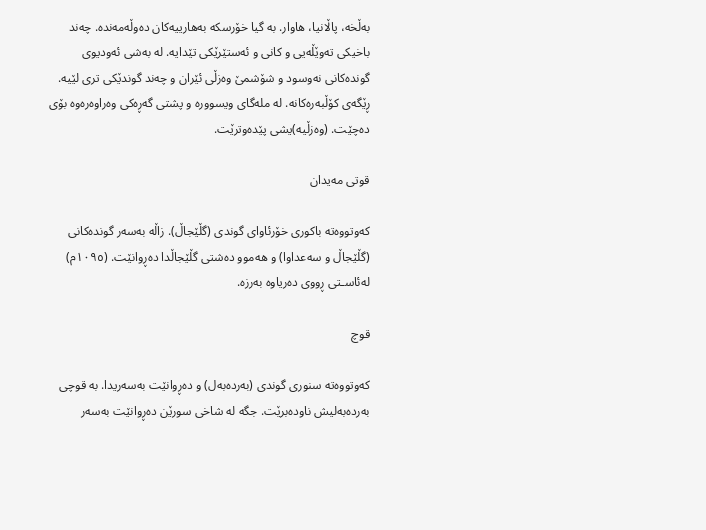بەڵخە، پاڵانیا، هاوار. بە گیا خۆرسکە بەهارییەکان دەوڵەمەندە. چەند باخیکی تەوێڵەیی و کانی و ئەستێرێکی تێدایە. لە بەشی ئەودیوی گوندەکانی نەوسود و شۆشمێ وەزڵی ئێران و چەند گوندێکی تری لێیە. ڕێگەی کۆڵبەرەکانە. لە ملەگای ویسوورە و پشتی گەڕەکی وەراوەرەوە بۆی دەچێت. (وەزڵیە)یشی پێدەوترێت.

قوتی مەیدان

کەوتووەتە باکوری خۆرئاوای گوندی (گڵێجاڵ). زاڵە بەسەر گوندەکانی (گڵێجاڵ و سەعداوا) و هەموو دەشتی گڵێجاڵدا دەڕوانێت. (١٠٩٥م) لەئاسـتی ڕووی دەریاوە بەرزە.

قوچ

کەوتووەتە سنوری گوندی (بەردەبەل) و دەڕوانێت بەسەریدا. بە قوچی بەردەبەلیش ناودەبرێت. جگە لە شاخی سورێن دەڕوانێت بەسەر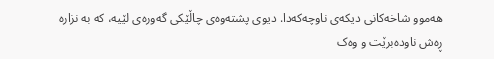هەموو شاخەکانی دیکەی ناوچەکەدا. دیوی پشتەوەی چاڵێکی گەورەی لێیە، کە بە نزارە ڕەش ناودەبرێت و وەک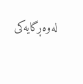لەوەڕگایەکی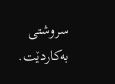سروشتی بەکاردێت.